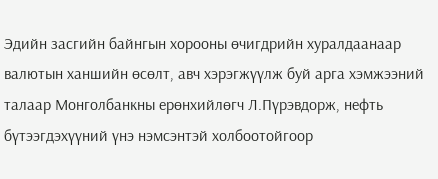Эдийн засгийн байнгын хорооны өчигдрийн хуралдаанаар валютын ханшийн өсөлт, авч хэрэгжүүлж буй арга хэмжээний талаар Монголбанкны ерөнхийлөгч Л.Пүрэвдорж, нефть бүтээгдэхүүний үнэ нэмсэнтэй холбоотойгоор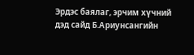Эрдэс баялаг, эрчим хүчний дэд сайд Б.Ариунсангийн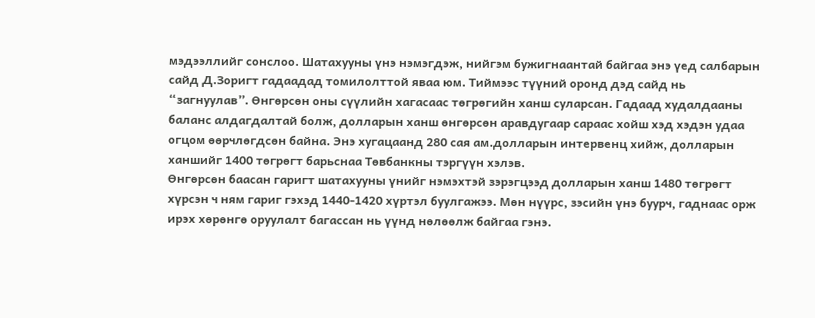мэдээллийг сонслоо. Шатахууны үнэ нэмэгдэж, нийгэм бужигнаантай байгаа энэ үед салбарын сайд Д.Зоригт гадаадад томилолттой яваа юм. Тиймээс түүний оронд дэд сайд нь “загнуулав”. Өнгөрсөн оны сүүлийн хагасаас төгрөгийн ханш суларсан. Гадаад худалдааны баланс алдагдалтай болж, долларын ханш өнгөрсөн аравдугаар сараас хойш хэд хэдэн удаа огцом өөрчлөгдсөн байна. Энэ хугацаанд 280 сая ам.долларын интервенц хийж, долларын ханшийг 1400 төгрөгт барьснаа Төвбанкны тэргүүн хэлэв.
Өнгөрсөн баасан гаригт шатахууны үнийг нэмэхтэй зэрэгцээд долларын ханш 1480 төгрөгт хүрсэн ч ням гариг гэхэд 1440-1420 хүртэл буулгажээ. Мөн нүүрс, зэсийн үнэ буурч, гаднаас орж ирэх хөрөнгө оруулалт багассан нь үүнд нөлөөлж байгаа гэнэ.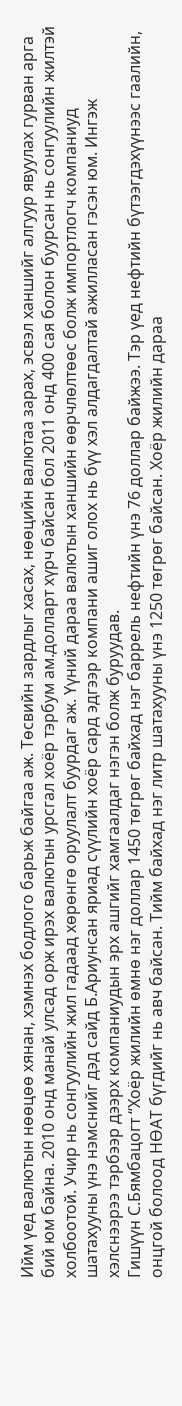Ийм үед валютын нөөцөө хянан, хэмнэх бодлого барьж байгаа аж. Төсвийн зардлыг хасах, нөөцийн валютаа зарах, эсвэл ханшийг алгуур явуулах гурван арга бий юм байна. 2010 онд манай улсад орж ирэх валютын урсгал хоёр тэрбум ам.долларт хүрч байсан бол 2011 онд 400 сая болон буурсан нь сонгуулийн жилтэй холбоотой. Учир нь сонгуулийн жил гадаад хөрөнгө оруулалт буурдаг аж. Үүний дараа валютын ханшийн өөрчлөлтөөс болж импортлогч компаниуд шатахууны үнэ нэмснийг дэд сайд Б.Ариунсан яриад сүүлийн хоёр сард эдгээр компани ашиг олох нь бүү хэл алдагдалтай ажилласан гэсэн юм. Ингэж хэлснээрээ тэрбээр дээрх компаниудын эрх ашгийг хамгаалдаг нэгэн болж буруудав.
Гишүүн С.Бямбацогт “Хоёр жилийн өмнө нэг доллар 1450 төгрөг байхад нэг баррель нефтийн үнэ 76 доллар байжээ. Тэр үед нефтийн бүтээгдэхүүнээс гаалийн, онцгой болоод НӨАТ бүгдийг нь авч байсан. Тийм байхад нэг литр шатахууны үнэ 1250 төгрөг байсан. Хоёр жилийн дараа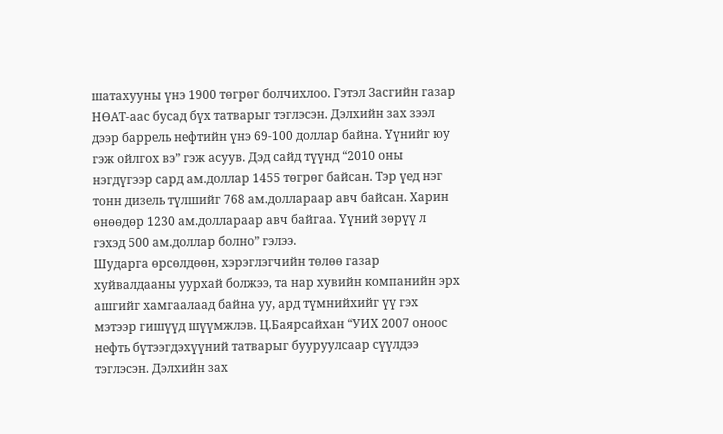шатахууны үнэ 1900 төгрөг болчихлоо. Гэтэл Засгийн газар НӨАТ-аас бусад бүх татварыг тэглэсэн. Дэлхийн зах зээл дээр баррель нефтийн үнэ 69-100 доллар байна. Үүнийг юу гэж ойлгох вэ” гэж асуув. Дэд сайд түүнд “2010 оны нэгдүгээр сард ам.доллар 1455 төгрөг байсан. Тэр үед нэг тонн дизель түлшийг 768 ам.доллараар авч байсан. Харин өнөөдөр 1230 ам.доллараар авч байгаа. Үүний зөрүү л гэхэд 500 ам.доллар болно” гэлээ.
Шударга өрсөлдөөн, хэрэглэгчийн төлөө газар хуйвалдааны уурхай болжээ, та нар хувийн компанийн эрх ашгийг хамгаалаад байна уу, ард түмнийхийг үү гэх мэтээр гишүүд шүүмжлэв. Ц.Баярсайхан “УИХ 2007 оноос нефть бүтээгдэхүүний татварыг бууруулсаар сүүлдээ тэглэсэн. Дэлхийн зах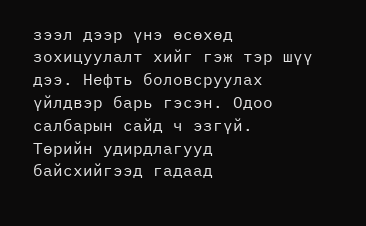зээл дээр үнэ өсөхөд зохицуулалт хийг гэж тэр шүү дээ. Нефть боловсруулах үйлдвэр барь гэсэн. Одоо салбарын сайд ч эзгүй. Төрийн удирдлагууд байсхийгээд гадаад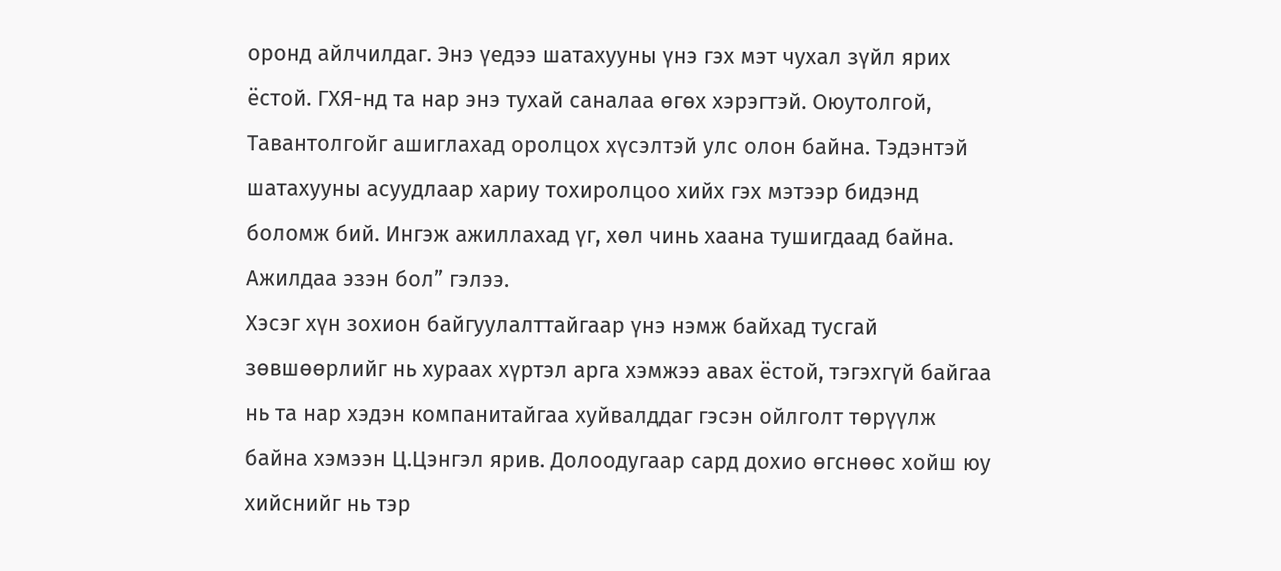оронд айлчилдаг. Энэ үедээ шатахууны үнэ гэх мэт чухал зүйл ярих ёстой. ГХЯ-нд та нар энэ тухай саналаа өгөх хэрэгтэй. Оюутолгой, Тавантолгойг ашиглахад оролцох хүсэлтэй улс олон байна. Тэдэнтэй шатахууны асуудлаар хариу тохиролцоо хийх гэх мэтээр бидэнд боломж бий. Ингэж ажиллахад үг, хөл чинь хаана тушигдаад байна. Ажилдаа эзэн бол” гэлээ.
Хэсэг хүн зохион байгуулалттайгаар үнэ нэмж байхад тусгай зөвшөөрлийг нь хураах хүртэл арга хэмжээ авах ёстой, тэгэхгүй байгаа нь та нар хэдэн компанитайгаа хуйвалддаг гэсэн ойлголт төрүүлж байна хэмээн Ц.Цэнгэл ярив. Долоодугаар сард дохио өгснөөс хойш юу хийснийг нь тэр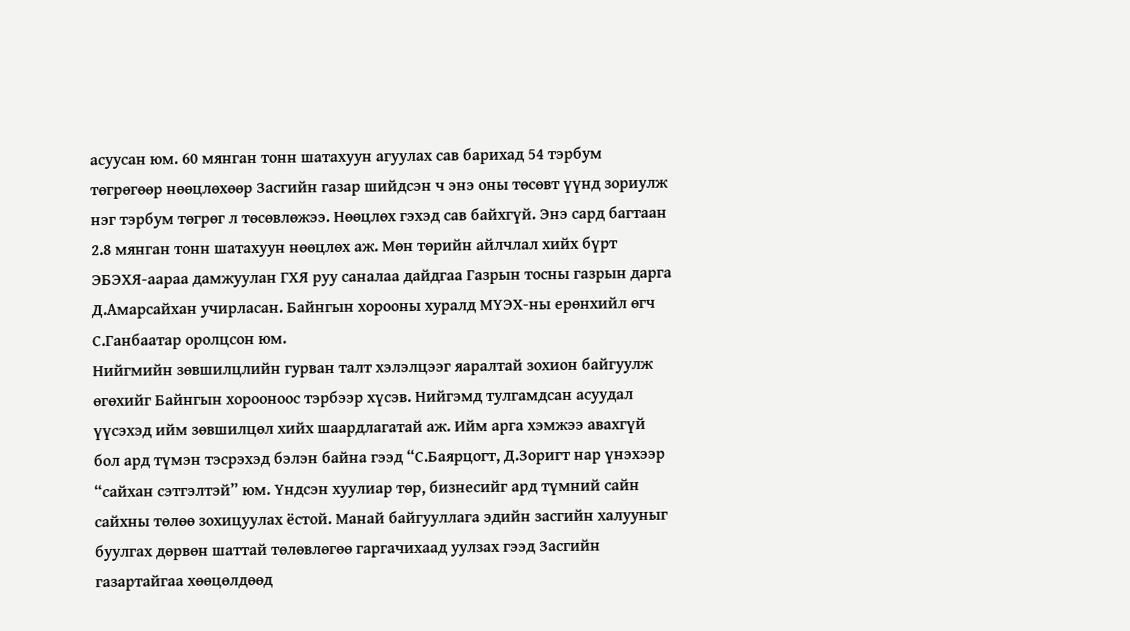асуусан юм. 60 мянган тонн шатахуун агуулах сав барихад 54 тэрбум төгрөгөөр нөөцлөхөөр Засгийн газар шийдсэн ч энэ оны төсөвт үүнд зориулж нэг тэрбум төгрөг л төсөвлөжээ. Нөөцлөх гэхэд сав байхгүй. Энэ сард багтаан 2.8 мянган тонн шатахуун нөөцлөх аж. Мөн төрийн айлчлал хийх бүрт ЭБЭХЯ-аараа дамжуулан ГХЯ руу саналаа дайдгаа Газрын тосны газрын дарга Д.Амарсайхан учирласан. Байнгын хорооны хуралд МҮЭХ-ны ерөнхийл өгч С.Ганбаатар оролцсон юм.
Нийгмийн зөвшилцлийн гурван талт хэлэлцээг яаралтай зохион байгуулж өгөхийг Байнгын хорооноос тэрбээр хүсэв. Нийгэмд тулгамдсан асуудал үүсэхэд ийм зөвшилцөл хийх шаардлагатай аж. Ийм арга хэмжээ авахгүй бол ард түмэн тэсрэхэд бэлэн байна гээд “С.Баярцогт, Д.Зоригт нар үнэхээр “сайхан сэтгэлтэй” юм. Үндсэн хуулиар төр, бизнесийг ард түмний сайн сайхны төлөө зохицуулах ёстой. Манай байгууллага эдийн засгийн халууныг буулгах дөрвөн шаттай төлөвлөгөө гаргачихаад уулзах гээд Засгийн газартайгаа хөөцөлдөөд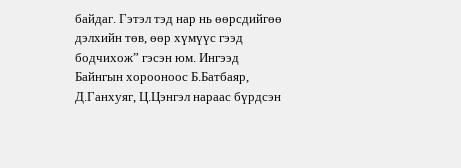байдаг. Гэтэл тэд нар нь өөрсдийгөө дэлхийн төв, өөр хүмүүс гээд бодчихож” гэсэн юм. Ингээд Байнгын хорооноос Б.Батбаяр, Д.Ганхуяг, Ц.Цэнгэл нараас бүрдсэн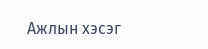Ажлын хэсэг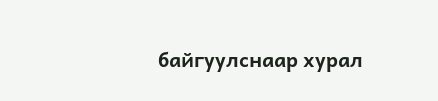байгуулснаар хурал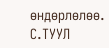өндөрлөлөө.
С.ТУУЛ